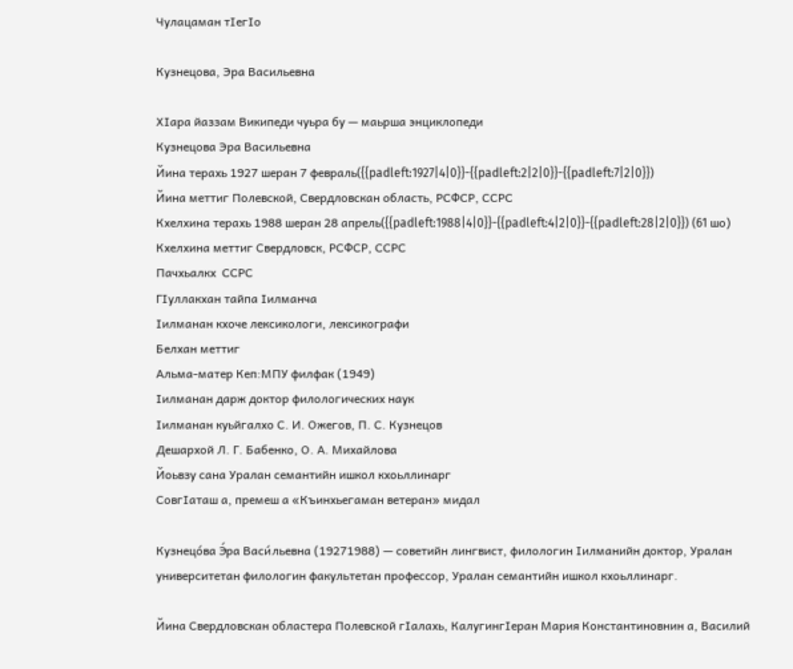Чулацаман тӀегӀо

Кузнецова, Эра Васильевна

ХӀара йаззам Википеди чуьра бу — маьрша энциклопеди
Кузнецова Эра Васильевна
Йина терахь 1927 шеран 7 февраль({{padleft:1927|4|0}}-{{padleft:2|2|0}}-{{padleft:7|2|0}})
Йина меттиг Полевской, Свердловскан область, РСФСР, ССРС
Кхелхина терахь 1988 шеран 28 апрель({{padleft:1988|4|0}}-{{padleft:4|2|0}}-{{padleft:28|2|0}}) (61 шо)
Кхелхина меттиг Свердловск, РСФСР, ССРС
Пачхьалкх  ССРС
ГӀуллакхан тайпа Ӏилманча
Ӏилманан кхоче лексикологи, лексикографи
Белхан меттиг
Альма-матер Кеп:МПУ филфак (1949)
Ӏилманан дарж доктор филологических наук
Ӏилманан куьйгалхо С. И. Ожегов, П. С. Кузнецов
Дешархой Л. Г. Бабенко, О. А. Михайлова
Йоьвзу сана Уралан семантийн ишкол кхоьллинарг
СовгӀаташ а, премеш а «Къинхьегаман ветеран» мидал

Кузнецо́ва Э́ра Васи́льевна (19271988) — советийн лингвист, филологин Ӏилманийн доктор, Уралан университетан филологин факультетан профессор, Уралан семантийн ишкол кхоьллинарг.

Йина Свердловскан областера Полевской гӀалахь, КалугингӀеран Мария Константиновнин а, Василий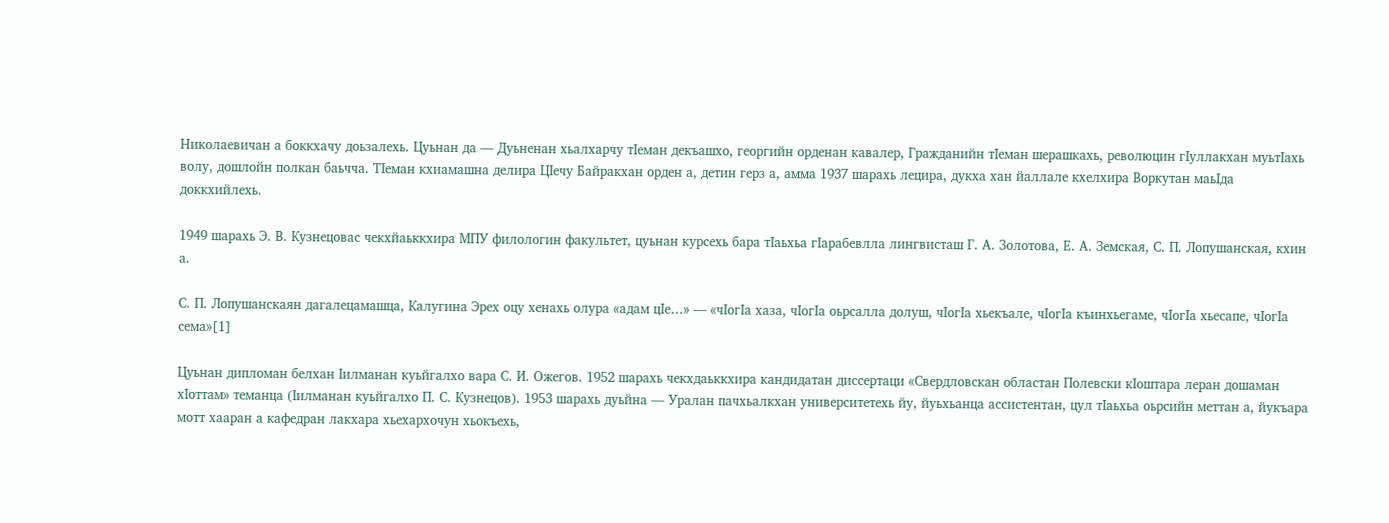Николаевичан а боккхачу доьзалехь. Цуьнан да — Дуьненан хьалхарчу тӀеман декъашхо, георгийн орденан кавалер, Гражданийн тӀеман шерашкахь, революцин гӀуллакхан муьтӀахь волу, дошлойн полкан баьчча. ТӀеман кхиамашна делира ЦӀечу Байракхан орден а, детин герз а, амма 1937 шарахь лецира, дукха хан йаллале кхелхира Воркутан маьӀда доккхийлехь.

1949 шарахь Э. В. Кузнецовас чекхйаьккхира МПУ филологин факультет, цуьнан курсехь бара тӀаьхьа гӀарабевлла лингвисташ Г. А. Золотова, Е. А. Земская, С. П. Лопушанская, кхин а.

С. П. Лопушанскаян дагалецамашца, Калугина Эрех оцу хенахь олура «адам цӀе…» — «чӀогӀа хаза, чӀогӀа оьрсалла долуш, чӀогӀа хьекъале, чӀогӀа къинхьегаме, чӀогӀа хьесапе, чӀогӀа сема»[1]

Цуьнан дипломан белхан Ӏилманан куьйгалхо вара С. И. Ожегов. 1952 шарахь чекхдаьккхира кандидатан диссертаци «Свердловскан областан Полевски кӀоштара леран дошаман хӀоттам» теманца (Ӏилманан куьйгалхо П. С. Кузнецов). 1953 шарахь дуьйна — Уралан пачхьалкхан университетехь йу, йуьхьанца ассистентан, цул тӀаьхьа оьрсийн меттан а, йукъара мотт хааран а кафедран лакхара хьехархочун хьокъехь,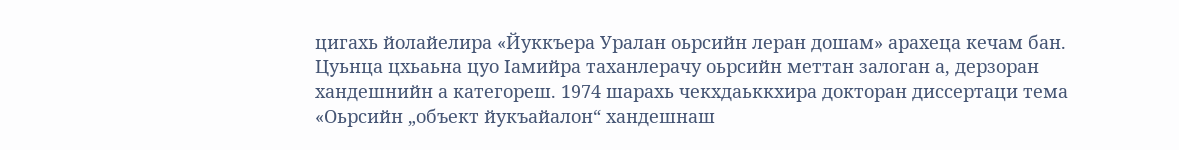цигахь йолайелира «Йуккъера Уралан оьрсийн леран дошам» арахеца кечам бан. Цуьнца цхьаьна цуо Ӏамийра таханлерачу оьрсийн меттан залоган а, дерзоран хандешнийн а категореш. 1974 шарахь чекхдаьккхира докторан диссертаци тема «Оьрсийн „объект йукъайалон“ хандешнаш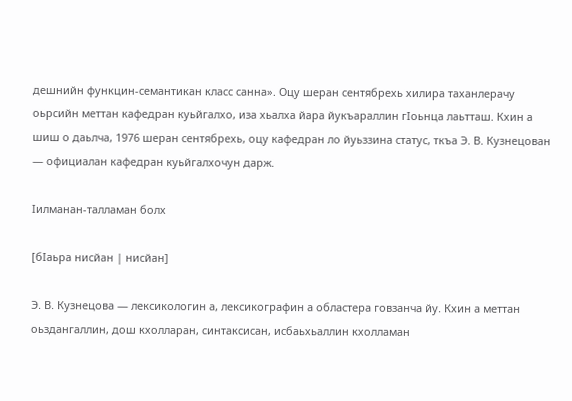дешнийн функцин-семантикан класс санна». Оцу шеран сентябрехь хилира таханлерачу оьрсийн меттан кафедран куьйгалхо, иза хьалха йара йукъараллин гӀоьнца лаьтташ. Кхин а шиш о даьлча, 1976 шеран сентябрехь, оцу кафедран ло йуьззина статус, ткъа Э. В. Кузнецован — официалан кафедран куьйгалхочун дарж.

Ӏилманан-талламан болх

[бӀаьра нисйан | нисйан]

Э. В. Кузнецова — лексикологин а, лексикографин а областера говзанча йу. Кхин а меттан оьздангаллин, дош кхолларан, синтаксисан, исбаьхьаллин кхолламан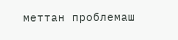меттан проблемаш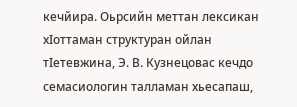кечйира. Оьрсийн меттан лексикан хӀоттаман структуран ойлан тӀетевжина, Э. В. Кузнецовас кечдо семасиологин талламан хьесапаш,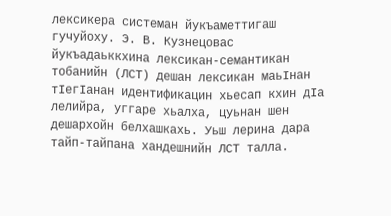лексикера системан йукъаметтигаш гучуйоху. Э. В. Кузнецовас йукъадаьккхина лексикан-семантикан тобанийн (ЛСТ) дешан лексикан маьӀнан тӀегӀанан идентификацин хьесап кхин дӀа лелийра, уггаре хьалха, цуьнан шен дешархойн белхашкахь. Уьш лерина дара тайп-тайпана хандешнийн ЛСТ талла.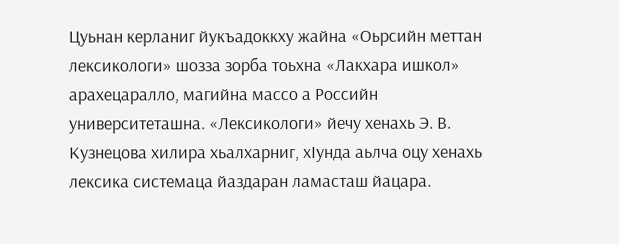Цуьнан керланиг йукъадоккху жайна «Оьрсийн меттан лексикологи» шозза зорба тоьхна «Лакхара ишкол» арахецаралло, магийна массо а Российн университеташна. «Лексикологи» йечу хенахь Э. В. Кузнецова хилира хьалхарниг, хӀунда аьлча оцу хенахь лексика системаца йаздаран ламасташ йацара.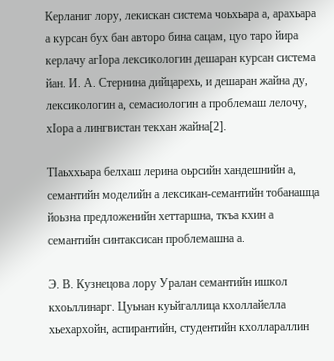Керланиг лору, лекискан система чоьхьара а, арахьара а курсан бух бан авторо бина сацам, цуо таро йира керлачу агӀора лексикологин дешаран курсан система йан. И. А. Стернина дийцарехь, и дешаран жайна ду, лексикологин а, семасиологин а проблемаш лелочу, хӀора а лингвистан текхан жайна[2].

ТӀаьххьара белхаш лерина оьрсийн хандешнийн а, семантийн моделийн а лексикан-семантийн тобанашца йоьзна предложенийн хеттаршна, ткъа кхин а семантийн синтаксисан проблемашна а.

Э. В. Кузнецова лору Уралан семантийн ишкол кхоьллинарг. Цуьнан куьйгаллица кхоллайелла хьехархойн, аспирантийн, студентийн кхоллараллин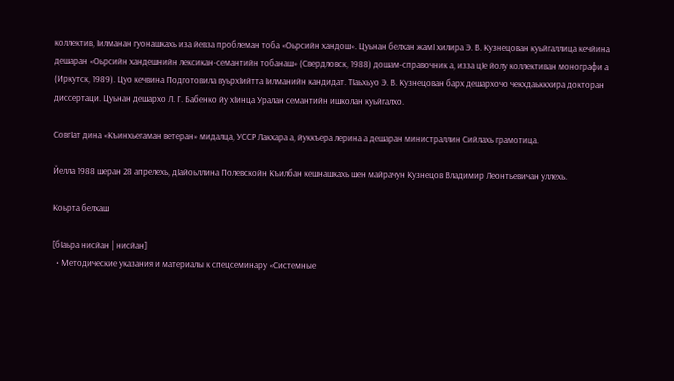коллектив, Ӏилманан гуонашкахь иза йевза проблеман тоба «Оьрсийн хандош». Цуьнан белхан жамӀ хилира Э. В. Кузнецован куьйгаллица кечйина дешаран «Оьрсийн хандешнийн лексикан-семантийн тобанаш» (Свердловск, 1988) дошам-справочник а, изза цӀе йолу коллективан монографи а (Иркутск, 1989). Цуо кечвина Подготовила вуьрхӀийтта Ӏилманийн кандидат. ТӀаьхьуо Э. В. Кузнецован барх дешархочо чекхдаьккхира докторан диссертаци. Цуьнан дешархо Л. Г. Бабенко йу хӀинца Уралан семантийн ишколан куьйгалхо.

СовгӀат дина «Къинхьегаман ветеран» мидалца, УССР Лакхара а, йуккъера лерина а дешаран министраллин Сийлахь грамотица.

Йелла 1988 шеран 28 апрелехь, дӀайоьллина Полевскойн Къилбан кешнашкахь шен майрачун Кузнецов Владимир Леонтьевичан уллехь.

Коьрта белхаш

[бӀаьра нисйан | нисйан]
  • Методические указания и материалы к спецсеминару «Системные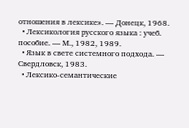отношения в лексике». — Донецк, 1968.
  • Лексикология русского языка : учеб. пособие. — М., 1982, 1989.
  • Язык в свете системного подхода. — Свердловск, 1983.
  • Лексико-семантические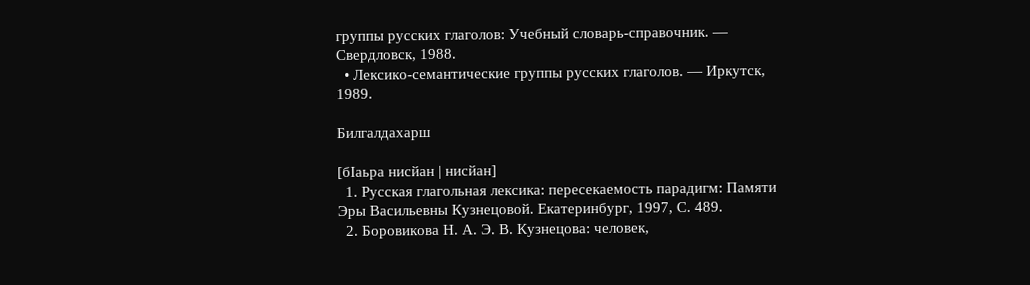группы русских глаголов: Учебный словарь-справочник. — Свердловск, 1988.
  • Лексико-семантические группы русских глаголов. — Иркутск, 1989.

Билгалдахарш

[бӀаьра нисйан | нисйан]
  1. Русская глагольная лексика: пересекаемость парадигм: Памяти Эры Васильевны Кузнецовой. Екатеринбург, 1997, С. 489.
  2. Боровикова Н. А. Э. В. Кузнецова: человек,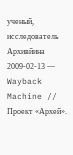ученый, исследователь Архивйина 2009-02-13 — Wayback Machine // Проект «Архей».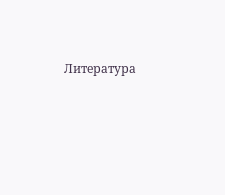Литература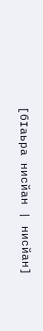[бӀаьра нисйан | нисйан]